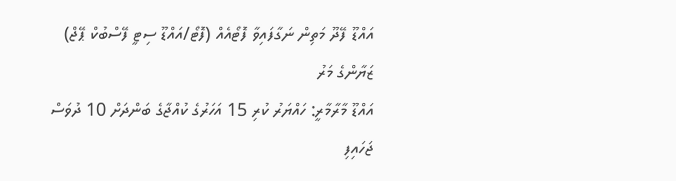އައްޑޫ ފޭދޫ މަތިން ނަގާފައިވާ ފޮޓޯއެއް (ފޮޓޯ/އައްޑޫ ސިޓީ ފޭސްބުކް ޕޭޖް)
ޒަޔާންގެ މަރު
އައްޑޫ މާރާމާރީ: ހައްޔަރު ކުރި 15 އަހަރުގެ ކުއްޖާގެ ބަންދަށް 10 ދުވަސް ޖަހައިފި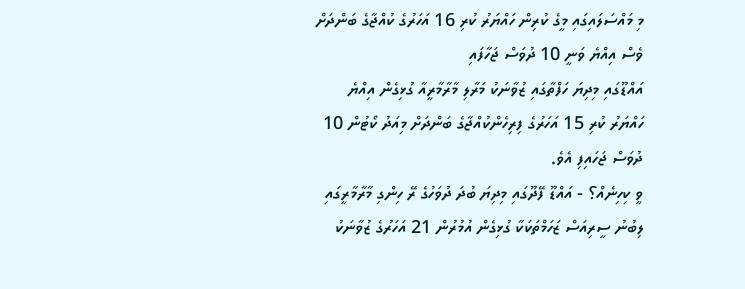މި މައްސަލައިގައި މީގެ ކުރިން ހައްޔަރު ކުރި 16 އަހަރުގެ ކުއްޖާގެ ބަންދަށް ވެސް އިއްޔެ ވަނީ 10 ދުވަސް ޖަހާފައި
އައްޑޫގައި މިދިޔަ ހަފްތާގައި ޒުވާނަކު މަރާލި މާރާމާރީއާ ގުޅިގެން އިއްޔެ ހައްޔަރު ކުރި 15 އަހަރުގެ ފިރިހެންކުއްޖާގެ ބަންދަށް މިއަދު ކޯޓުން 10 ދުވަސް ޖަހައިފި އެވެ.
ވީ ކިހިނެއް؟ - އައްޑޫ ފޭދޫގައި މިދިޔަ ބުދަ ދުވަހުގެ ރޭ ހިންގި މާރާމާރީގައި ލިބުނު ސީރިއަސް ޒަހަމްތަކަކާ ގުޅިގެން އުމުރުން 21 އަހަރުގެ ޒުވާނަކު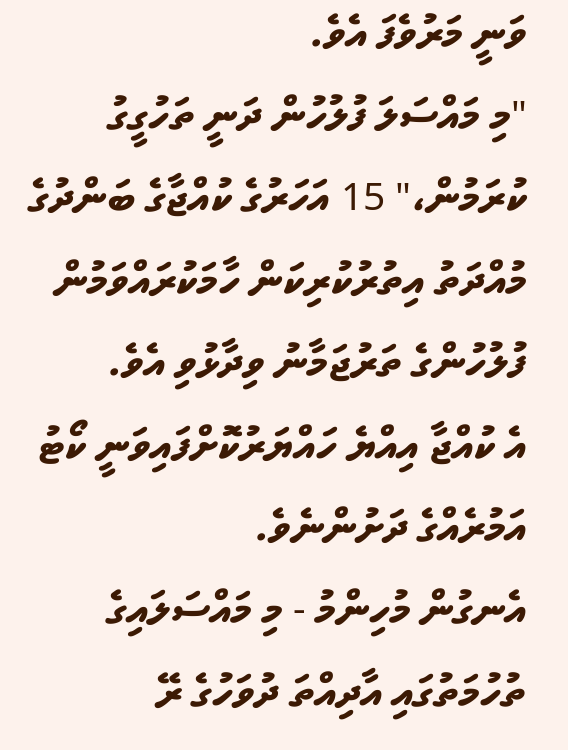ވަނީ މަރުވެފަ އެވެ.
"މި މައްސަލަ ފުލުހުން ދަނީ ތަހުގީގު ކުރަމުން،" 15 އަހަރުގެ ކުއްޖާގެ ބަންދުގެ މުއްދަތު އިތުރުކުރިކަން ހާމަކުރައްވަމުން ފުލުހުންގެ ތަރުޖަމާނު ވިދާޅުވި އެވެ.
އެ ކުއްޖާ އިއްޔެ ހައްޔަރުކޮށްފައިވަނީ ކޯޓު އަމުރެއްގެ ދަށުންނެވެ.
އެނގުން މުހިންމު - މި މައްސަލައިގެ ތުހުމަތުގައި އާދިއްތަ ދުވަހުގެ ރޭ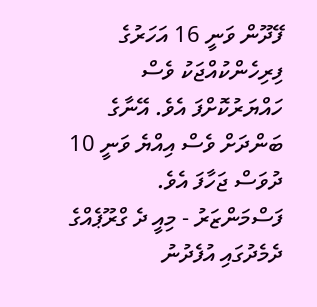ފޭދޫން ވަނީ 16 އަހަރުގެ ފިރިހެންކުއްޖަކު ވެސް ހައްޔަރުކޮށްފަ އެވެ. އޭނާގެ ބަންދަށް ވެސް އިއްޔެ ވަނީ 10 ދުވަސް ޖަހާފަ އެވެ.
ފަސްމަންޒަރު - މިއީ ދެ ގްރޫޕެއްގެ ދެމެދުގައި އުފެދުނު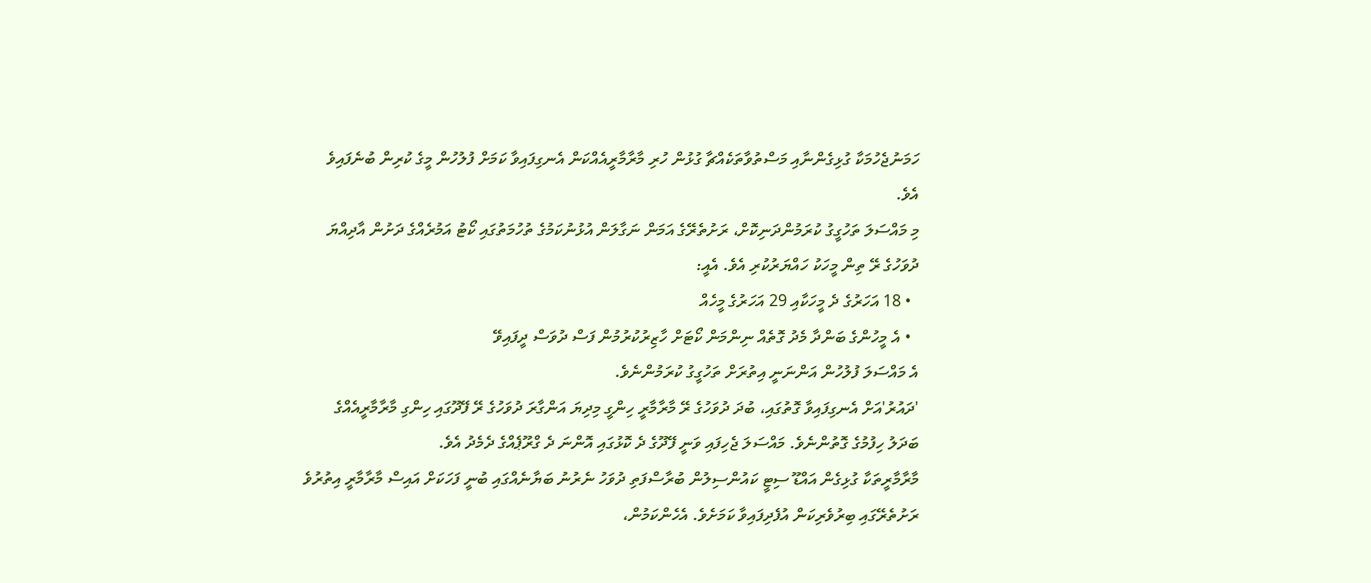ހަމަނުޖެހުމަކާ ގުޅިގެންނާއި މަސްތުވާތަކެއްޗާ ގުޅުން ހުރި މާރާމާރީއެއްކަން އެނގިފައިވާ ކަމަށް ފުލުހުން މީގެ ކުރިން ބުނެފައިވެ އެވެ.
މި މައްސަލަ ތަހުގީގު ކުރަމުންދަނިކޮށް، ރަށުތެރޭގެ އަމަން ނަގާލަން އުޅުނުކަމުގެ ތުހުމަތުގައި ކޯޓު އަމުރެއްގެ ދަށުން އާދިއްޔަ ދުވަހުގެ ރޭ ތިން މީހަކު ހައްޔަރުކުރި އެވެ. އެއީ:
  • 18 އަހަރުގެ ދެ މީހަކާއި 29 އަހަރުގެ މީހެއް
  • އެ މީހުންގެ ބަންދާ މެދު ގޮތެއް ނިންމަން ކޯޓަށް ހާޒިރުކުރުމުން ފަސް ދުވަސް ދީފައިވޭ
އެ މައްސަލަ ފުލުހުން އަންނަނީ އިތުރަށް ތަހުގީގު ކުރަމުންނެވެ.
'ދައުރު'އަށް އެނގިފައިވާ ގޮތުގައި، ބުދަ ދުވަހުގެ ރޭ މާރާމާރީ ހިންގީ މިދިޔަ އަންގާރަ ދުވަހުގެ ރޭ ފޭދޫގައި ހިންގި މާރާމާރީއެއްގެ ބަދަލު ހިފުމުގެ ގޮތުންނެވެ. މައްސަލަ ޖެހިފައި ވަނީ ފޭދޫގެ ދެ ކޮޅުގައި އޮންނަ ދެ ގްރޫޕެއްގެ ދެމެދު އެވެ.
މާރާމާރީތަކާ ގުޅިގެން އައްޑޫ ސިޓީ ކައުންސިލުން ބުރާސްފަތި ދުވަހު ނެރުނު ބަޔާނެއްގައި ބުނީ ފަހަކަށް އައިސް މާރާމާރީ އިތުރުވެ ރަށުތެރޭގައި ބިރުވެރިކަން އުފެދިފައިވާ ކަމަށެވެ. އެހެންކަމުން،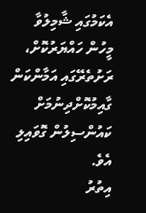އެކަމުގައި ޝާމިލުވާ މީހުން ހައްޔަރުކޮށް، ރަށުތެރޭގައި އަމާންކަން ގާއިމުކޮށްދިނުމަށް ކައުންސިލުން ގޮވައިލި އެވެ.
އިތުރު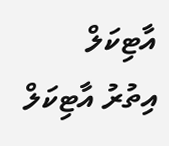އާޓިކަލް
އިތުރު އާޓިކަލް